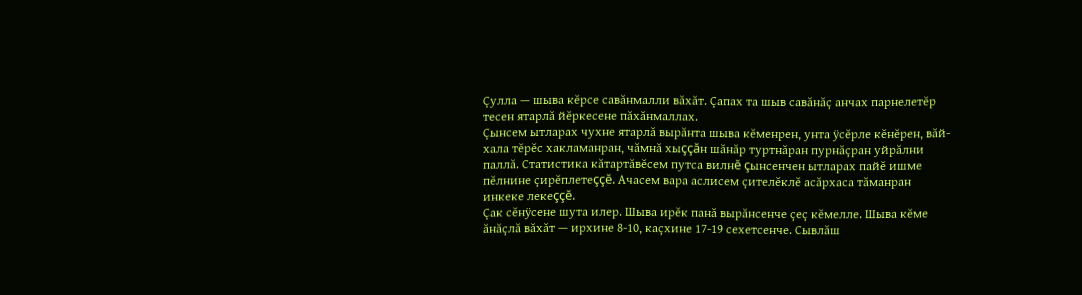Çулла — шыва кĕрсе савăнмалли вăхăт. Çапах та шыв савăнăç анчах парнелетĕр тесен ятарлă йĕркесене пăхăнмаллах.
Çынсем ытларах чухне ятарлă вырăнта шыва кĕменрен, унта ÿсĕрле кĕнĕрен, вăй-хала тĕрĕс хакламанран, чăмнă хыççăн шăнăр туртнăран пурнăçран уйрăлни паллă. Статистика кăтартăвĕсем путса вилнĕ çынсенчен ытларах пайĕ ишме пĕлнине çирĕплетеççĕ. Ачасем вара аслисем çителĕклĕ асăрхаса тăманран инкеке лекеççĕ.
Çак сĕнÿсене шута илер. Шыва ирĕк панă вырăнсенче çеç кĕмелле. Шыва кĕме ăнăçлă вăхăт — ирхине 8-10, каçхине 17-19 сехетсенче. Сывлăш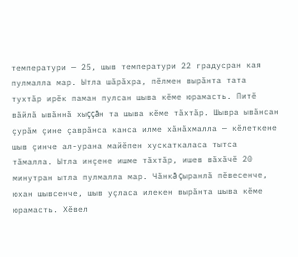температури — 25, шыв температури 22 градусран кая пулмалла мар. Ытла шăрăхра, пĕлмен вырăнта тата тухтăр ирĕк паман пулсан шыва кĕме юрамасть. Питĕ вăйлă ывăннă хыççăн та шыва кĕме тăхтăр. Шывра ывăнсан çурăм çине çаврăнса канса илме хăнăхмалла — кĕлеткене шыв çинче ал-урана майĕпен хускаткаласа тытса тăмалла. Ытла инçене ишме тăхтăр, ишев вăхăчĕ 20 минутран ытла пулмалла мар. Чăнкă çыранлă пĕвесенче, юхан шывсенче, шыв уçласа илекен вырăнта шыва кĕме юрамасть. Хĕвел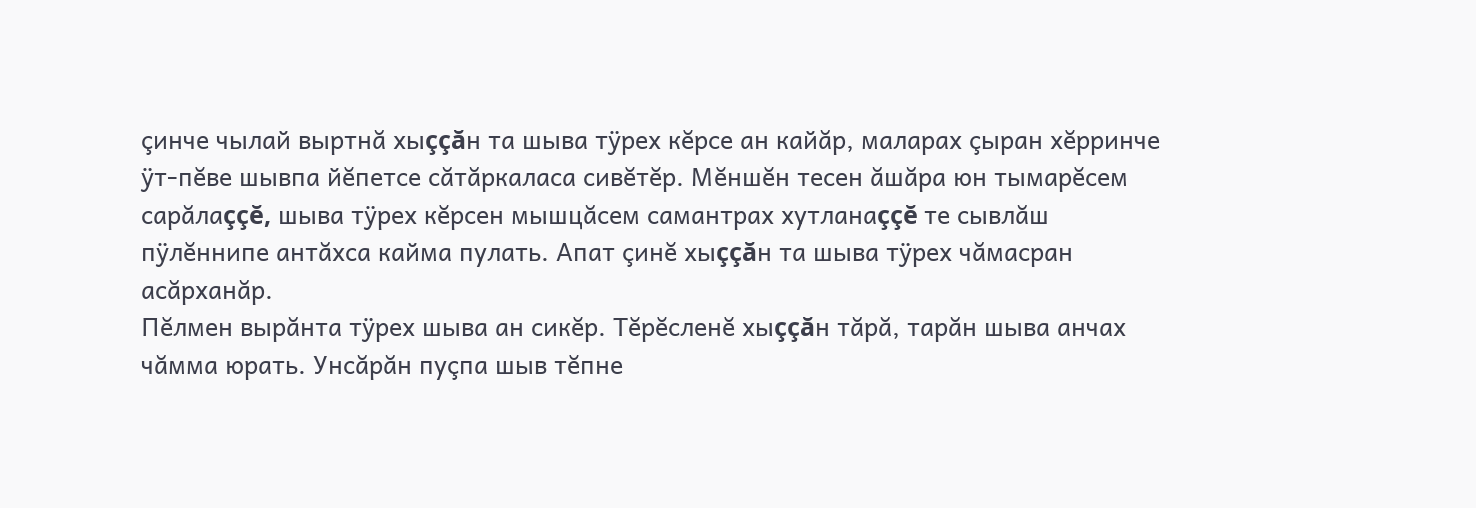çинче чылай выртнă хыççăн та шыва тÿрех кĕрсе ан кайăр, маларах çыран хĕрринче ÿт-пĕве шывпа йĕпетсе сăтăркаласа сивĕтĕр. Мĕншĕн тесен ăшăра юн тымарĕсем сарăлаççĕ, шыва тÿрех кĕрсен мышцăсем самантрах хутланаççĕ те сывлăш пÿлĕннипе антăхса кайма пулать. Апат çинĕ хыççăн та шыва тÿрех чăмасран асăрханăр.
Пĕлмен вырăнта тÿрех шыва ан сикĕр. Тĕрĕсленĕ хыççăн тăрă, тарăн шыва анчах чăмма юрать. Унсăрăн пуçпа шыв тĕпне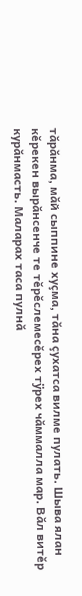тăрăнма, мăй сыппине хуçма, тăна çухатса вилме пулать. Шыва ялан кĕрекен вырăнсенче те тĕрĕслемесĕрех тÿрех чăммалла мар. Вăл витĕр курăнмасть. Маларах таса пулнă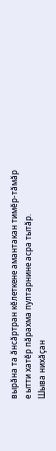вырăна та ăнсăртран кĕлеткене амантакан тимĕр-тăмăр е ытти хатĕр пăрахма пултарнине асра тытăр.
Шыва нихăçан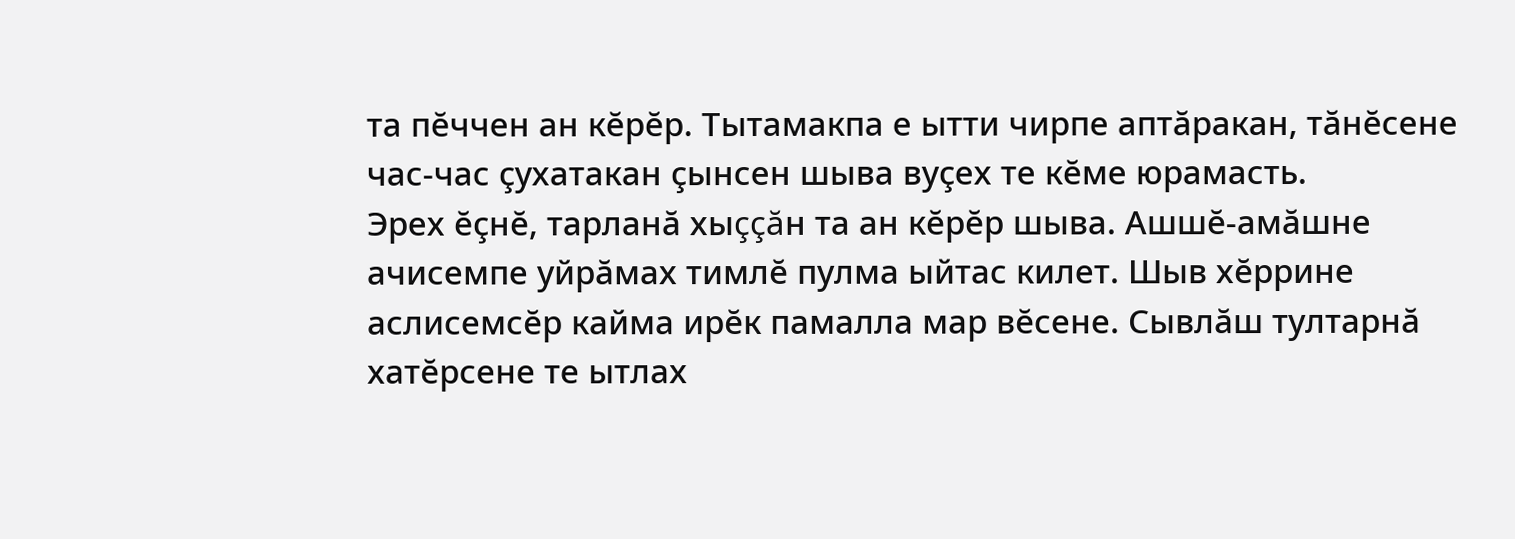та пĕччен ан кĕрĕр. Тытамакпа е ытти чирпе аптăракан, тăнĕсене час-час çухатакан çынсен шыва вуçех те кĕме юрамасть.
Эрех ĕçнĕ, тарланă хыççăн та ан кĕрĕр шыва. Ашшĕ-амăшне ачисемпе уйрăмах тимлĕ пулма ыйтас килет. Шыв хĕррине аслисемсĕр кайма ирĕк памалла мар вĕсене. Сывлăш тултарнă хатĕрсене те ытлах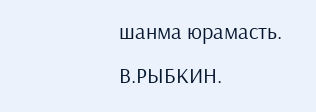шанма юрамасть.
В.РЫБКИН.